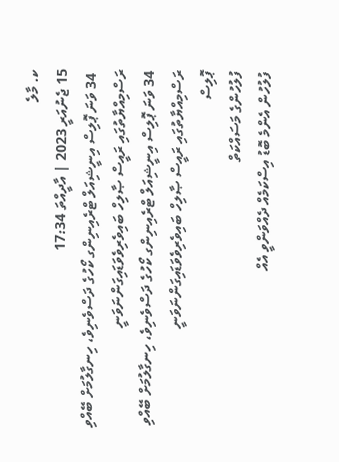ކ. މާލެ
15 ޖެނުއަރީ 2023 | އާދީއްތަ 17:34
 34 ވަނަ ޕޮލިސް އިނީޝިއަލް ޓްރެއިނިންގ ކޯހުގެ ދަސްވެނިވެ، ހިނގާލުމަށް ބޭއްވި ރަސްމިއްޔާތުގައި ރައީސް ޞާލިހް ބައިވެރިވެވަޑައިގަންނަވަނީ
34 ވަނަ ޕޮލިސް އިނީޝިއަލް ޓްރެއިނިންގ ކޯހުގެ ދަސްވެނިވެ، ހިނގާލުމަށް ބޭއްވި ރަސްމިއްޔާތުގައި ރައީސް ޞާލިހް ބައިވެރިވެވަޑައިގަންނަވަނީ
ޕޮލިސް
ފުލުހުންގެ މަސައްކަތް
ފުލުހުން އެންމެ ބޮޑު އިސްކަމެއް ދެއްވަންވީ އެއް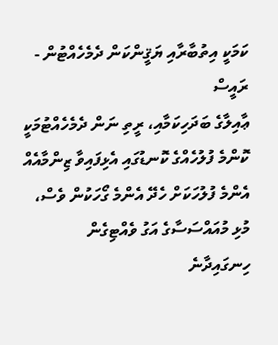ކަމަކީ އިތުބާރާއި ޔަޤީންކަން ދެމެހެއްޓުން - ރައީސް
ޢާއިލާގެ ބަދަހިކަމާއި، ރީތި ނަން ދެމެހެއްޓުމަކީ ކޮންމެ ފުލުހެއްގެ ކޮނޑުގައި އެޅިފައިވާ ޒިންމާއެއް
އެންމެ ފުލުހަކަށް ހެދޭ އެންމެ ގޯހަކުން ވެސް، މުޅި މުއައްސަސާގެ އަގު ވެއްޓިގެން ހިނގައިދާނެ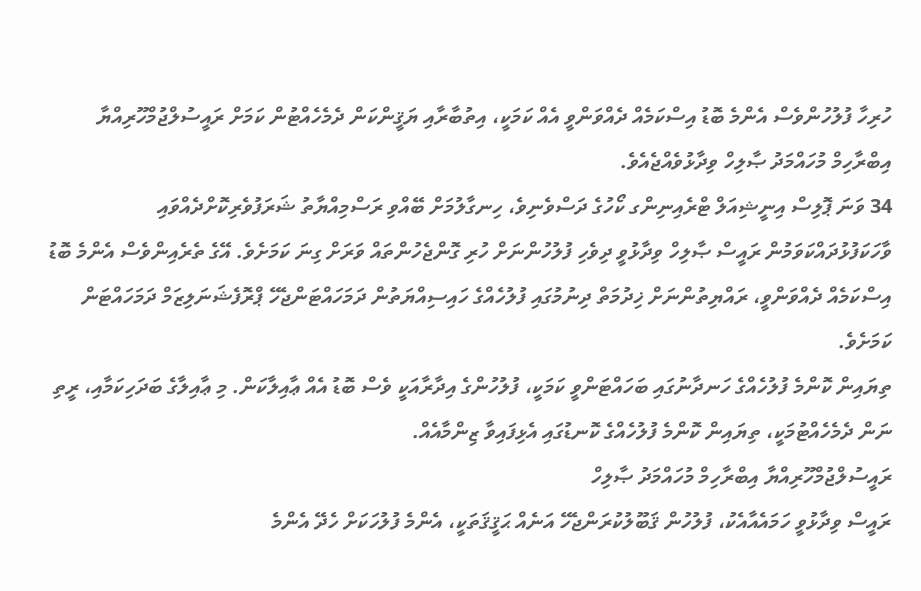ހުރިހާ ފުލުހުންވެސް އެންމެ ބޮޑު އިސްކަމެއް ދެއްވަންވީ އެއް ކަމަކީ، އިތުބާރާއި ޔަޤީންކަން ދެމެހެއްޓުން ކަމަށް ރައީސުލްޖުމްހޫރިއްޔާ އިބްރާހިމް މުހައްމަދު ޞާލިހް ވިދާޅުވެއްޖެއެވެ.
34 ވަނަ ޕޮލިސް އިނީޝިއަލް ޓްރެއިނިންގ ކޯހުގެ ދަސްވެނިވެ، ހިނގާލުމަށް ބޭއްވި ރަސްމިއްޔާތު ޝަރަފުވެރިކޮށްދެއްވައި ވާހަކަފުޅުދައްކަވަމުން ރައީސް ޞާލިހް ވިދާޅުވީ ދިވެހި ފުލުހުންނަށް ހުރި ގޮންޖެހުންތައް ވަރަށް ގިނަ ކަމަށެވެ. އޭގެ ތެރެއިންވެސް އެންމެ ބޮޑު އިސްކަމެއް ދެއްވަންވީ، ރައްޔިތުންނަށް ޚިދުމަތް ދިނުމުގައި ފުލުހެއްގެ ހައިސިއްޔަތުން ދަމަހައްޓަންޖެހޭ ޕްރޮފެޝަނަލިޒަމް ދަމަހައްޓަން ކަމަށެވެ.
ތިޔައިން ކޮންމެ ފުލުހެއްގެ ހަނދާނުގައި ބަހައްޓަންވީ ކަމަކީ، ފުލުހުންގެ އިދާރާއަކީ ވެސް ބޮޑު އެއް ޢާއިލާކަން. މި ޢާއިލާގެ ބަދަހިކަމާއި، ރީތި ނަން ދެމެހެއްޓުމަކީ، ތިޔައިން ކޮންމެ ފުލުހެއްގެ ކޮނޑުގައި އެޅިފައިވާ ޒިންމާއެއް.
ރައީސުލްޖުމްހޫރިއްޔާ އިބްރާހިމް މުހައްމަދު ޞާލިހް
ރައީސް ވިދާޅުވީ ހަމައެއާއެކު، ފުލުހުން ޤަބޫލުކުރަންޖެހޭ އަނެއް ޙަޤީޤަތަކީ، އެންމެ ފުލުހަކަށް ހެދޭ އެންމެ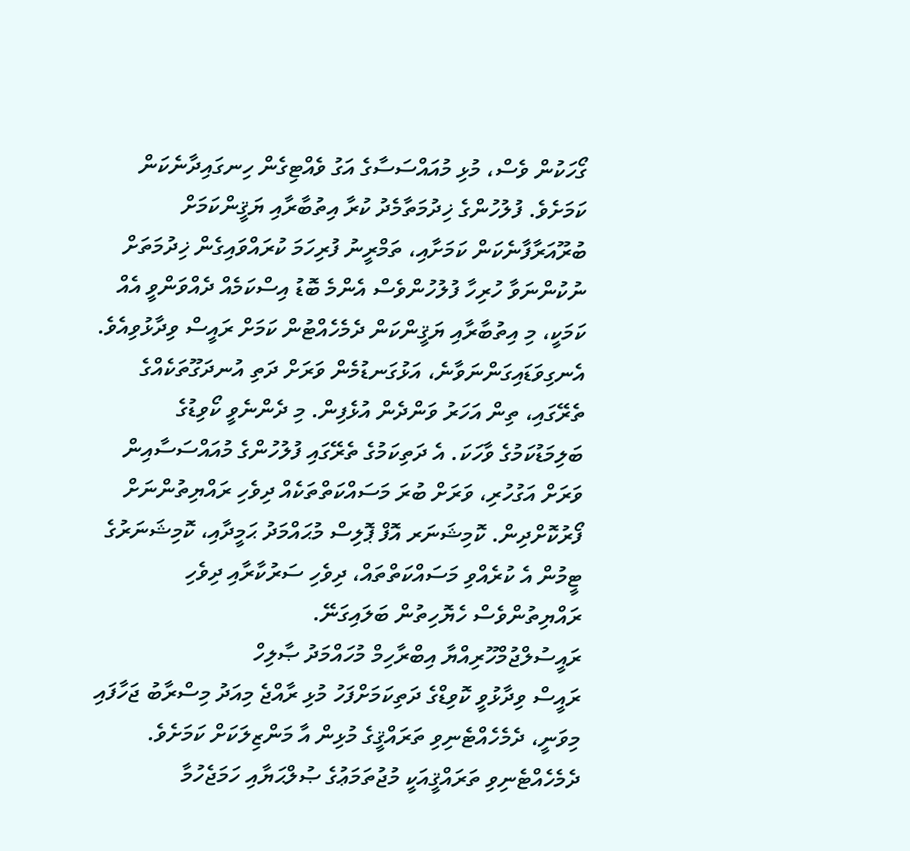ގޯހަކުން ވެސް، މުޅި މުއައްސަސާގެ އަގު ވެއްޓިގެން ހިނގައިދާނެކަން ކަމަށެވެ. ފުލުހުންގެ ޚިދުމަތާމެދު ކުރާ އިތުބާރާއި ޔަޤީންކަމަށް ބުރޫއަރާފާނެކަން ކަމަށާއި، ތަމްރީނު ފުރިހަމަ ކުރައްވައިގެން ޚިދުމަތަށް ނުކުންނަވާ ހުރިހާ ފުލުހުންވެސް އެންމެ ބޮޑު އިސްކަމެއް ދެއްވަންވީ އެއް ކަމަކީ، މި އިތުބާރާއި ޔަޤީންކަން ދެމެހެއްޓުން ކަމަށް ރައީސް ވިދާޅުވިއެވެ.
އެނގިވަޑައިގަންނަވާނެ، އަޅުގަނޑުމެން ވަރަށް ދަތި އުނދަގޫތަކެއްގެ ތެރޭގައި، ތިން އަހަރު ވަންދެން އުޅެފިން. މި ދެންނެވީ ކޯވިޑުގެ ބަލިމަޑުކަމުގެ ވާހަކަ. އެ ދަތިކަމުގެ ތެރޭގައި ފުލުހުންގެ މުއައްސަސާއިން ވަރަށް އަގުހުރި، ވަރަށް ބުރަ މަސައްކަތްތަކެއް ދިވެހި ރައްޔިތުންނަށް ފޯރުކޮށްދިން. ކޮމިޝަނަރ އޮފް ޕޮލިސް މުޙައްމަދު ޙަމީދާއި، ކޮމިޝަނަރުގެ ޓީމުން އެ ކުރެއްވި މަސައްކަތްތައް، ދިވެހި ސަރުކާރާއި ދިވެހި ރައްޔިތުންވެސް ހެޔޮހިތުން ބަލައިގަނޭ.
ރައީސުލްޖުމްހޫރިއްޔާ އިބްރާހިމް މުހައްމަދު ޞާލިހް
ރައީސް ވިދާޅުވީ ކޮވިޑްގެ ދަތިކަމަށްފަހު މުޅި ރާއްޖެ މިއަދު މިސްރާބު ޖަހާފައި މިވަނީ، ދެމެހެއްޓެނިވި ތަރައްޤީގެ މުޅިން އާ މަންޒިލަކަށް ކަމަށެވެ. ދެމެހެއްޓެނިވި ތަރައްޤީއަކީ މުޖުތަމަޢުގެ ޞުލްޙަޔާއި ހަމަޖެހުމާ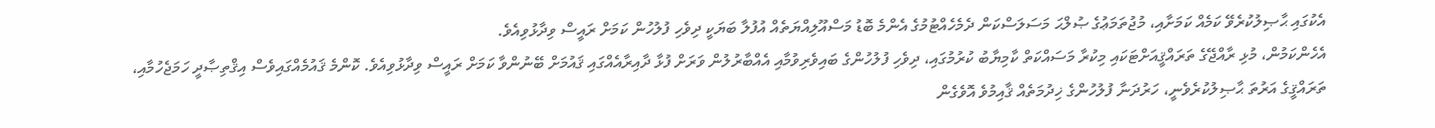އެކުގައި ޙާޞިލުކުރެވޭ ކަމެއް ކަމަށާއި، މުޖުތަމަޢުގެ ޞުލްޙަ މަސަލަސްކަން ދެމެހެއްޓުމުގެ އެންމެ ބޮޑު މަސްއޫލިއްޔަތެއް އުފުލާ ބަޔަކީ ދިވެހި ފުލުހުން ކަމަށް ރައީސް ވިދާޅުވިއެވެ.
އެހެންކަމުން، މުޅި ރާއްޖޭގެ ތަރައްޤީއަށްޓަކައި މިކުރާ މަސައްކަތް ކާމިޔާބު ކުރުމުގައި، ދިވެހި ފުލުހުންގެ ބައިވެރިވުމާއި އެއްބާރުލުން ވަރަށް ފުޅާ ދާއިރާއެއްގައި ޤައުމަށް ބޭނުންވާ ކަމަށް ރައީސް ވިދާޅުވިއެވެ. ކޮންމެ ޤައުމެއްގައިވެސް އިޤްތިޞާދީ ހަމަޖެހުމާއި، ތަރައްޤީގެ އަރުތަ ޙާޞިލުކުރެވެނީ، ހަރުދަނާ ފުލުހުންގެ ޚިދުމަތެއް ޤާއިމުވެ އޮވެގެން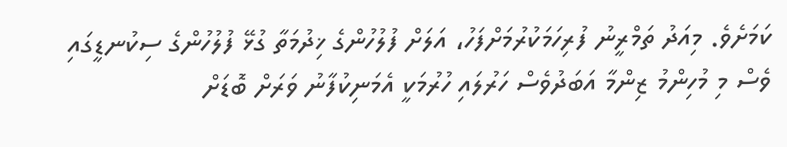ކަމަށެވެ. މިއަދު ތަމްރީނު ފުރިހަމަކުރުމަށްފަހު، އަލަށް ފުލުހުންގެ ޚިދުމަތާ ގުޅޭ ފުލުހުންގެ ސިކުނޑީގައި ވެސް މި މުހިންމު ޒިންމާ އަބަދުވެސް ހަރުލައި ހުރުމަކީ އެމަނިކުފާނު ވަރަށް ބޮޑަށް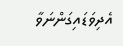އެދިވަޑައިގަންނަވާ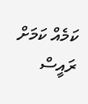ކަމެއް ކަމަށް ރައީސް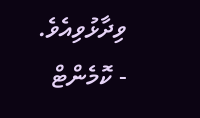ވިދާޅުވިއެވެ.
- ކޮމެންޓް